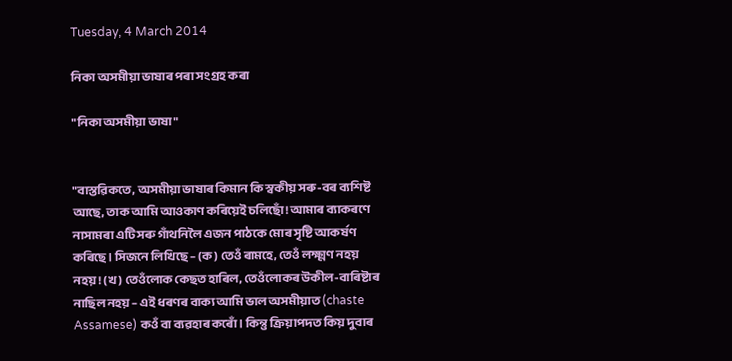Tuesday, 4 March 2014

নিকা অসমীয়া ভাষাৰ পৰা সংগ্ৰহ কৰা

"নিকা অসমীয়া ভাষা"


"বাস্তৱিকতে, অসমীয়া ভাষাৰ কিমান কি স্বকীয় সৰু-বৰ ব্যশিষ্ট আছে, তাক আমি আওকাণ কৰিয়েই চলিছোঁ! আমাৰ ব্যাকৰণে নাসামৰা এটি সৰু গাঁথনিলৈ এজন পাঠকে মোৰ সৃষ্টি আকৰ্ষণ কৰিছে। সিজনে লিখিছে – (ক) তেওঁ ৰামহে, তেওঁ লক্ষ্মণ নহয় নহয়! (খ) তেওঁলোক কেছত হাৰিল, তেওঁলোকৰ উকীল-বাৰিষ্টাৰ নাছিল নহয় – এই ধৰণৰ বাক্য আমি ভাল অসমীয়াত (chaste Assamese) কওঁ বা ব্যৱহাৰ কৰোঁ। কিন্তু ক্ৰিয়াপদত কিয় দুবাৰ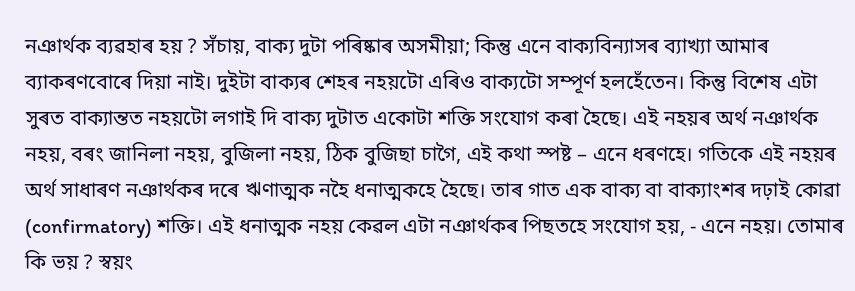নঞাৰ্থক ব্যৱহাৰ হয় ? সঁচায়, বাক্য দুটা পৰিষ্কাৰ অসমীয়া; কিন্তু এনে বাক্যবিন্যাসৰ ব্যাখ্যা আমাৰ ব্যাকৰণবোৰে দিয়া নাই। দুইটা বাক্যৰ শেহৰ নহয়টো এৰিও বাক্যটো সম্পূৰ্ণ হলহেঁতেন। কিন্তু বিশেষ এটা সুৰত বাক্যান্তত নহয়টো লগাই দি বাক্য দুটাত একোটা শক্তি সংযোগ কৰা হৈছে। এই নহয়ৰ অৰ্থ নঞাৰ্থক নহয়, বৰং জানিলা নহয়, বুজিলা নহয়, ঠিক বুজিছা চাগৈ, এই কথা স্পষ্ট – এনে ধৰণহে। গতিকে এই নহয়ৰ অৰ্থ সাধাৰণ নঞাৰ্থকৰ দৰে ঋণাত্মক নহৈ ধনাত্মকহে হৈছে। তাৰ গাত এক বাক্য বা বাক্যাংশৰ দঢ়াই কোৱা (confirmatory) শক্তি। এই ধনাত্মক নহয় কেৱল এটা নঞাৰ্থকৰ পিছতহে সংযোগ হয়, - এনে নহয়। তোমাৰ কি ভয় ? স্বয়ং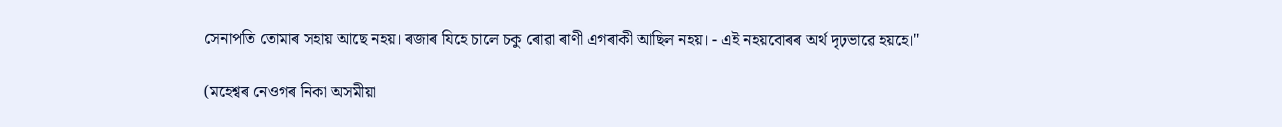সেনাপতি তোমাৰ সহায় আছে নহয়। ৰজাৰ যিহে চালে চকু ৰোৱা ৰাণী এগৰাকী আছিল নহয়। - এই নহয়বোৰৰ অৰ্থ দৃঢ়ভাৱে হয়হে।"

(মহেশ্বৰ নেওগৰ নিকা অসমীয়া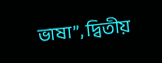ভাষা”, দ্বিতীয়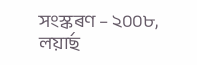সংস্কৰণ – ২০০৮, লয়াৰ্ছ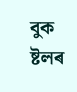বুক ষ্টলৰ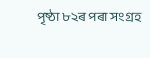পৃষ্ঠা ৮২ৰ পৰা সংগ্ৰহ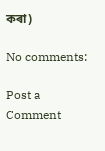কৰা)

No comments:

Post a Comment